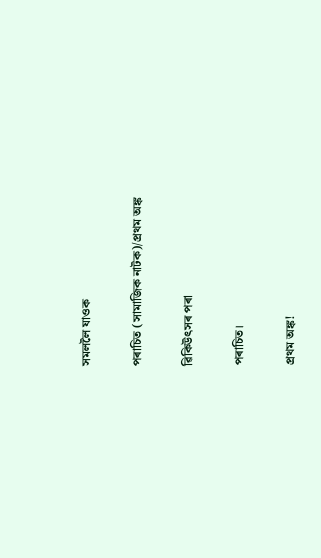সমললৈ যাওক

পৰাচিত (সামাজিক নাটক)/প্ৰথম অঙ্ক

ৱিকিউৎসৰ পৰা

পৰাচিত।

প্ৰথম অঙ্ক!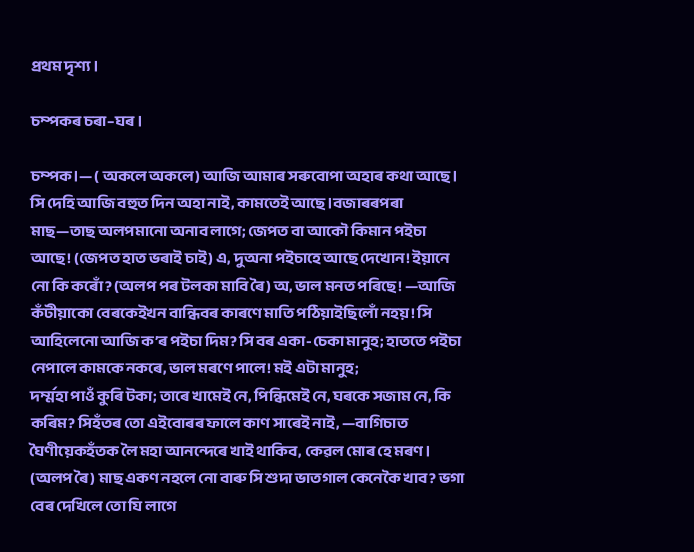প্ৰথম দৃশ্য।

চম্পকৰ চৰা–ঘৰ।

চম্পক।— ( অকলে অকলে) আজি আমাৰ সৰুবোপা অহাৰ কথা আছে। সি দেহি আজি বহুত দিন অহা নাই, কামতেই আছে।বজাৰৰপৰা মাছ—তাছ অলপমানো অনাব লাগে; জেপত বা আকৌ কিমান পইচা আছে! (জেপত হাত ভৰাই চাই) এ, দুঅনা পইচাহে আছে দেখোন! ইয়ানে নো কি কৰোঁ? (অলপ পৰ টলকা মাবি ৰৈ) অ, ভাল মনত পৰিছে! —আজি কঁটীয়াকো বেৰকেইখন বান্ধিবৰ কাৰণে মাতি পঠিয়াইছিলোঁ নহয়! সি আহিলেনো আজি ক’ৰ পইচা দিম? সি বৰ একা-চেকা মানুহ; হাততে পইচা নেপালে কামকে নকৰে, ভাল মৰণে পালে! ম‍ই এটা মানুহ;
দৰ্ম্মহা পাওঁ কুৰি টকা; তাৰে খামেই নে, পিন্ধিমেই নে, ঘৰকে সজাম নে, কি কৰিম? সিহঁতৰ তো এইবোৰৰ ফালে কাণ সাৰেই নাই, —বাগিচাত ঘৈণীয়েকহঁতক লৈ মহা আনন্দেৰে খাই থাকিব, কেৱল মোৰ হে মৰণ। (অলপ ৰৈ) মাছ একণ নহলে নো বাৰু সি শুদা ভাতগাল কেনেকৈ খাব? ভগা বেৰ দেখিলে তো যি লাগে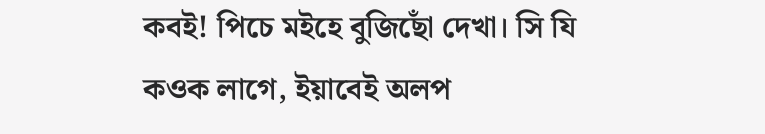কবই! পিচে মইহে বুজিছোঁ দেখা। সি যি কওক লাগে, ইয়াবেই অলপ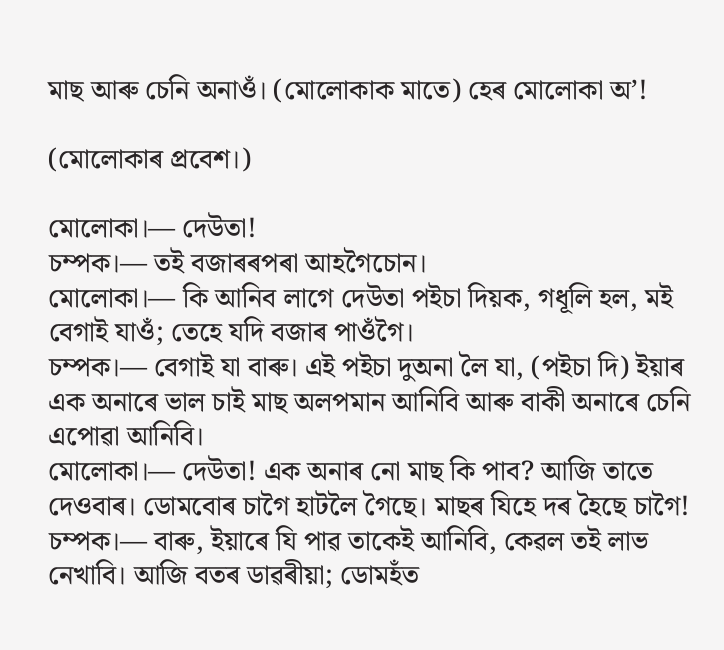মাছ আৰু চেনি অনাওঁ। (মোলোকাক মাতে) হেৰ মোলোকা অ’!

(মোলোকাৰ প্ৰবেশ।)

মোলোকা।— দেউতা!
চম্পক।— তই বজাৰৰপৰা আহগৈচোন।
মোলোকা।— কি আনিব লাগে দেউতা পইচা দিয়ক, গধূলি হল, মই বেগাই যাওঁ; তেহে যদি বজাৰ পাওঁগৈ।
চম্পক।— বেগাই যা বাৰু। এই পইচা দুঅনা লৈ যা, (পইচা দি) ইয়াৰ এক অনাৰে ভাল চাই মাছ অলপমান আনিবি আৰু বাকী অনাৰে চেনি এপোৱা আনিবি।
মোলোকা।— দেউতা! এক অনাৰ নো মাছ কি পাব? আজি তাতে দেওবাৰ। ডোমবোৰ চাগৈ হাটলৈ গৈছে। মাছৰ যিহে দৰ হৈছে চাগৈ!
চম্পক।— বাৰু, ইয়াৰে যি পাৱ তাকেই আনিবি, কেৱল তই লাভ নেখাবি। আজি বতৰ ডাৱৰীয়া; ডোমহঁত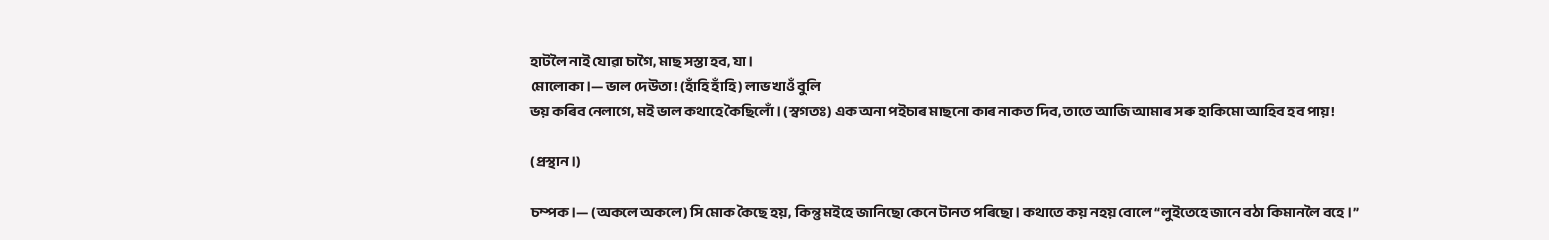হাটলৈ নাই যোৱা চাগৈ, মাছ সস্তা হব, যা।
মোলোকা।— ভাল দেউতা! (হাঁহি হাঁহি ) লাভ খাওঁ বুলি
ভয় কৰিব নেলাগে, মই ভাল কথাহে কৈছিলোঁ। (স্বগতঃ) এক অনা পইচাৰ মাছনো কাৰ নাকত দিব, তাতে আজি আমাৰ সৰু হাকিমো আহিব হব পায়!

(প্ৰস্থান।)

চম্পক।— (অকলে অকলে) সি মোক কৈছে হয়, কিন্তু মইহে জানিছো কেনে টানত পৰিছো। কথাতে কয় নহয় বোলে “লুইতেহে জানে বঠা কিমানলৈ বহে।”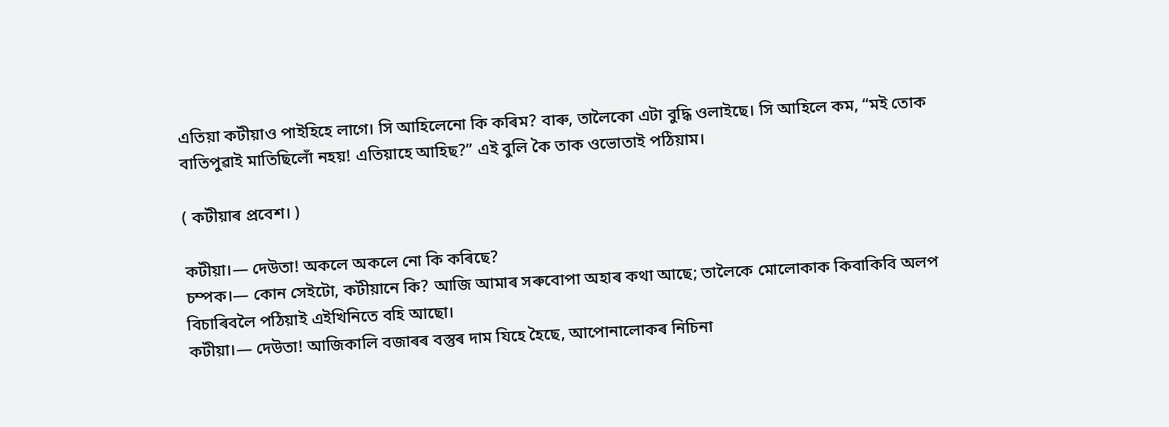এতিয়া কটীয়াও পাইহিহে লাগে। সি আহিলেনো কি কৰিম? বাৰু, তালৈকো এটা বুদ্ধি ওলাইছে। সি আহিলে কম, “মই তোক বাতিপুৱাই মাতিছিলোঁ নহয়! এতিয়াহে আহিছ?” এই বুলি কৈ তাক ওভোতাই পঠিয়াম।

( কটীয়াৰ প্ৰবেশ। )

কটীয়া।— দেউতা! অকলে অকলে নো কি কৰিছে?
চম্পক।— কোন সেইটো, কটীয়ানে কি? আজি আমাৰ সৰুবোপা অহাৰ কথা আছে; তালৈকে মোলোকাক কিবাকিবি অলপ বিচাৰিবলৈ পঠিয়াই এইখিনিতে বহি আছো।
কটীয়া।— দেউতা! আজিকালি বজাৰৰ বস্তুৰ দাম যিহে হৈছে, আপোনালোকৰ নিচিনা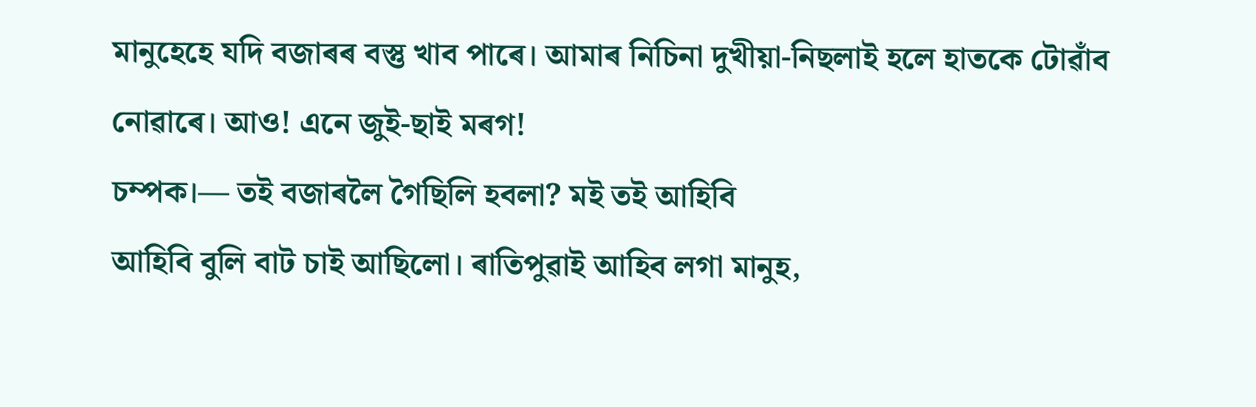মানুহেহে যদি বজাৰৰ বস্তু খাব পাৰে। আমাৰ নিচিনা দুখীয়া-নিছলাই হলে হাতকে টোৱাঁব নোৱাৰে। আও! এনে জুই-ছাই মৰগ!
চম্পক।— তই বজাৰলৈ গৈছিলি হবলা? মই তই আহিবি
আহিবি বুলি বাট চাই আছিলো। ৰাতিপুৱাই আহিব লগা মানুহ,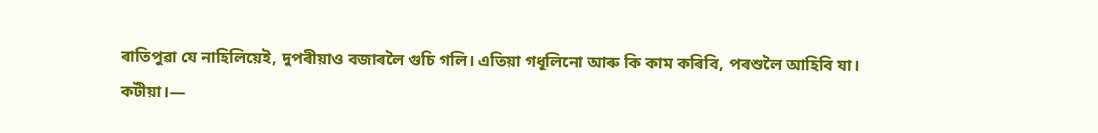ৰাতিপুৱা যে নাহিলিয়েই, দুপৰীয়াও বজাৰলৈ গুচি গলি। এতিয়া গধূলিনো আৰু কি কাম কৰিবি, পৰশুলৈ আহিবি যা।
কটীয়া।—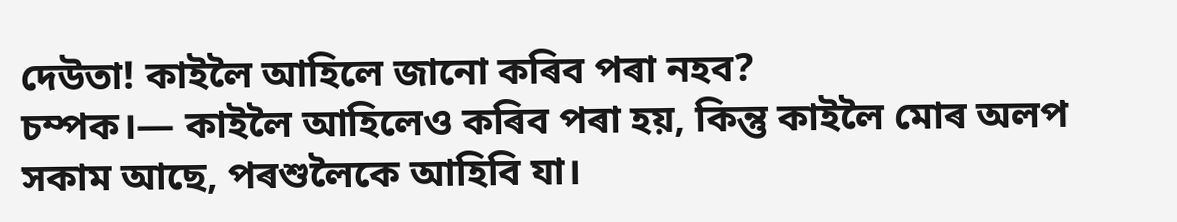দেউতা! কাইলৈ আহিলে জানো কৰিব পৰা নহব?
চম্পক।— কাইলৈ আহিলেও কৰিব পৰা হয়, কিন্তু কাইলৈ মোৰ অলপ সকাম আছে, পৰশুলৈকে আহিবি যা।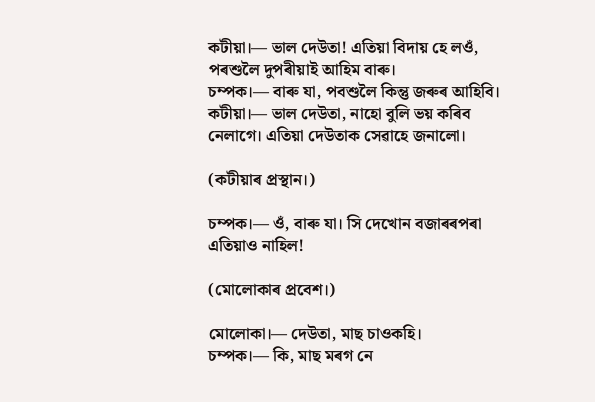কটীয়া।— ভাল দেউতা! এতিয়া বিদায় হে লওঁ, পৰশুলৈ দুপৰীয়াই আহিম বাৰু।
চম্পক।— বাৰু যা, পবশুলৈ কিন্তু জৰুৰ আহিবি।
কটীয়া।— ভাল দেউতা, নাহো বুলি ভয় কৰিব নেলাগে। এতিয়া দেউতাক সেৱাহে জনালো।

(কটীয়াৰ প্ৰস্থান।)

চম্পক।— ওঁ, বাৰু যা। সি দেখোন বজাৰৰপৰা এতিয়াও নাহিল!

(মোলোকাৰ প্ৰবেশ।)

মোলোকা।— দেউতা, মাছ চাওকহি।
চম্পক।— কি, মাছ মৰগ নে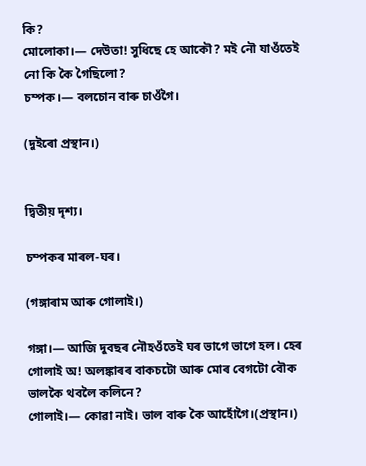কি?
মোলোকা।— দেউতা! সুধিছে হে আকৌ? মই নৌ যাওঁতেই নো কি কৈ গৈছিলো?
চম্পক।— বলচোন বাৰু চাওঁগৈ।

(দুইৰো প্ৰস্থান।)


দ্বিতীয় দৃশ্য।

চম্পকৰ মাৰল-ঘৰ।

(গঙ্গাৰাম আৰু গোলাই।)

গঙ্গা।— আজি দুবছৰ নৌহওঁতেই ঘৰ ভাগে ভাগে হল। হেৰ গোলাই অ! অলঙ্কাৰৰ বাকচটো আৰু মোৰ বেগটো বৌক ভালকৈ থবলৈ কলিনে?
গোলাই।— কোৱা নাই। ভাল বাৰু কৈ আহোঁগৈ।(প্ৰস্থান।)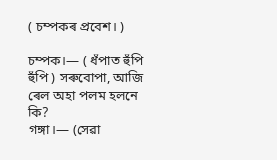( চম্পকৰ প্ৰবেশ। )

চম্পক।— ( ধঁপাত হুঁপি হুঁপি ) সৰুবোপা, আজি ৰেল অহা পলম হলনে কি?
গঙ্গা।— (সেৱা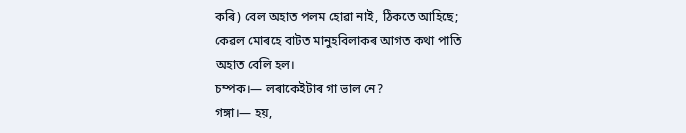কৰি) বেল অহাত পলম হোৱা নাই, ঠিকতে আহিছে; কেৱল মোৰহে বাটত মানুহবিলাকৰ আগত কথা পাতি অহাত বেলি হল।
চম্পক।— লৰাকেইটাৰ গা ভাল নে?
গঙ্গা।— হয়,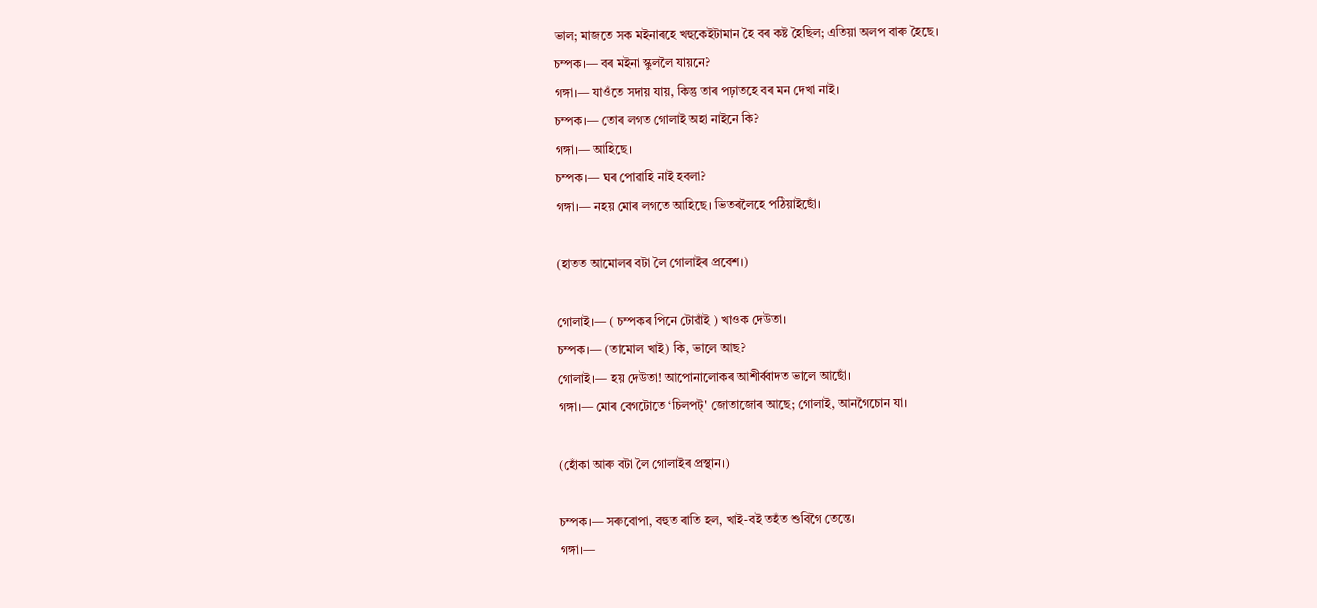ভাল; মাজতে সক মইনাৰহে খহুকেইটামান হৈ বৰ কষ্ট হৈছিল; এতিয়া অলপ বাৰু হৈছে।
চম্পক।— বৰ মইনা স্কুললৈ যায়নে?
গঙ্গা।— যাওঁতে সদায় যায়, কিন্তু তাৰ পঢ়াতহে বৰ মন দেখা নাই।
চম্পক।— তোৰ লগত গোলাই অহা নাইনে কি?
গঙ্গা।— আহিছে।
চম্পক।— ঘৰ পোৱাহি নাই হবলা?
গঙ্গা।— নহয় মোৰ লগতে আহিছে। ভিতৰলৈহে পঠিয়াইছোঁ।

(হাতত আমোলৰ বটা লৈ গোলাইৰ প্ৰবেশ।)

গোলাই।— ( চম্পকৰ পিনে টোৱাঁই ) খাওক দেউতা।
চম্পক।— (তামোল খাই) কি, ভালে আছ?
গোলাই।— হয় দেউতা! আপোনালোকৰ আশীৰ্ব্বাদত ভালে আছোঁ।
গঙ্গা।— মোৰ বেগটোতে ‘চিলপট্' জোতাজোৰ আছে; গোলাই, আনগৈচোন যা।

(হোঁকা আৰু বটা লৈ গোলাইৰ প্ৰস্থান।)

চম্পক।— সৰুবোপা, বহুত ৰাতি হল, খাই-বই তহঁত শুবিগৈ তেন্তে।
গঙ্গা।—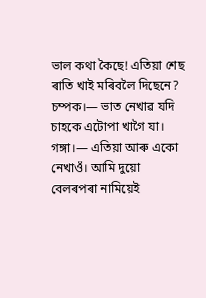ভাল কথা কৈছে! এতিয়া শেছ ৰাতি খাই মৰিবলৈ দিছেনে?
চম্পক।— ভাত নেখাৱ যদি চাহকে এটোপা খাগৈ যা।
গঙ্গা।— এতিয়া আৰু একো নেখাওঁ। আমি দুয়ো বেলৰপৰা নামিয়েই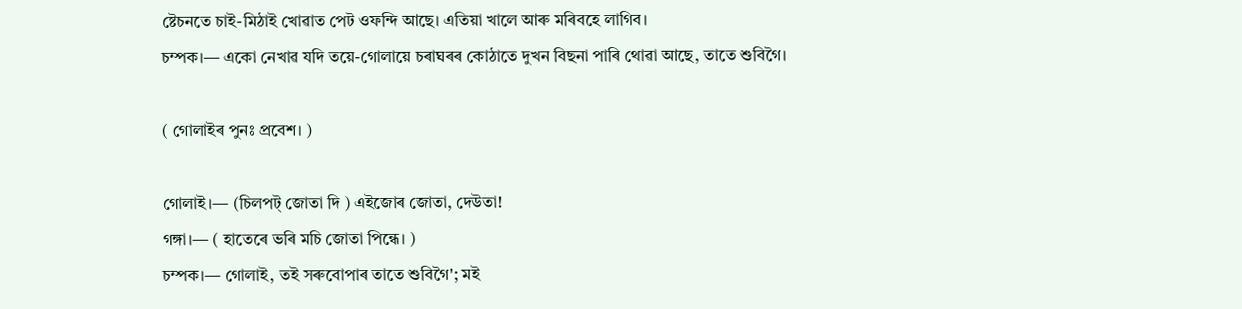ষ্টেচনতে চাই-মিঠাই খোৱাত পেট ওফন্দি আছে। এতিয়া খালে আৰু মৰিবহে লাগিব।
চম্পক।— একো নেখাৱ যদি তয়ে-গোলায়ে চৰাঘৰৰ কোঠাতে দুখন বিছনা পাৰি থোৱা আছে, তাতে শুবিগৈ।

( গোলাইৰ পুনঃ প্ৰবেশ। )

গোলাই।— (চিলপট্ জোতা দি ) এইজোৰ জোতা, দেউতা!
গঙ্গা।— ( হাতেৰে ভৰি মচি জোতা পিন্ধে। )
চম্পক।— গোলাই, তই সৰুবোপাৰ তাতে শুবিগৈ'; মই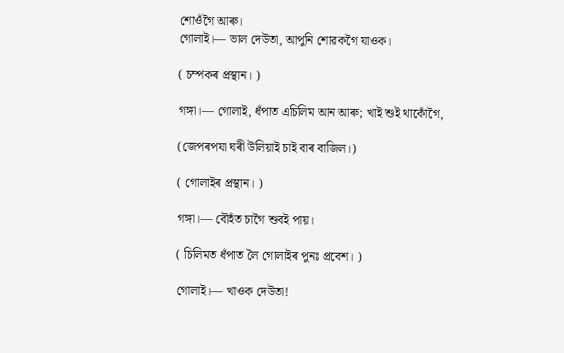শোওঁগৈ আৰু।
গোলাই।— ভাল দেউতা, আপুনি শোৱকগৈ যাওক।

( চম্পকৰ প্ৰস্থান। )

গঙ্গা।— গোলাই, ধঁপাত এচিলিম আন আৰু; খাই শুই থাকোঁগৈ,

(জেপৰপযা ঘৰী উলিয়াই চাই বাৰ বাজিল।)

( গোলাইৰ প্ৰস্থান। )

গঙ্গা।— বৌহঁত চাগৈ শুবই পায়।

( চিলিমত ধঁপাত লৈ গোলাইৰ পুনঃ প্ৰবেশ। )

গোলাই।— খাওক দেউতা!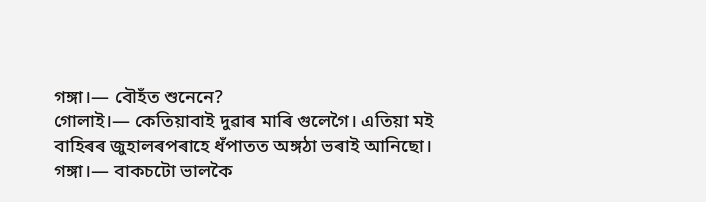গঙ্গা।— বৌহঁত শুনেনে?
গোলাই।— কেতিয়াবাই দুৱাৰ মাৰি গুলেগৈ। এতিয়া ম‍ই বাহিৰৰ জুহালৰপৰাহে ধঁপাতত অঙ্গঠা ভৰাই আনিছো।
গঙ্গা।— বাকচটো ভালকৈ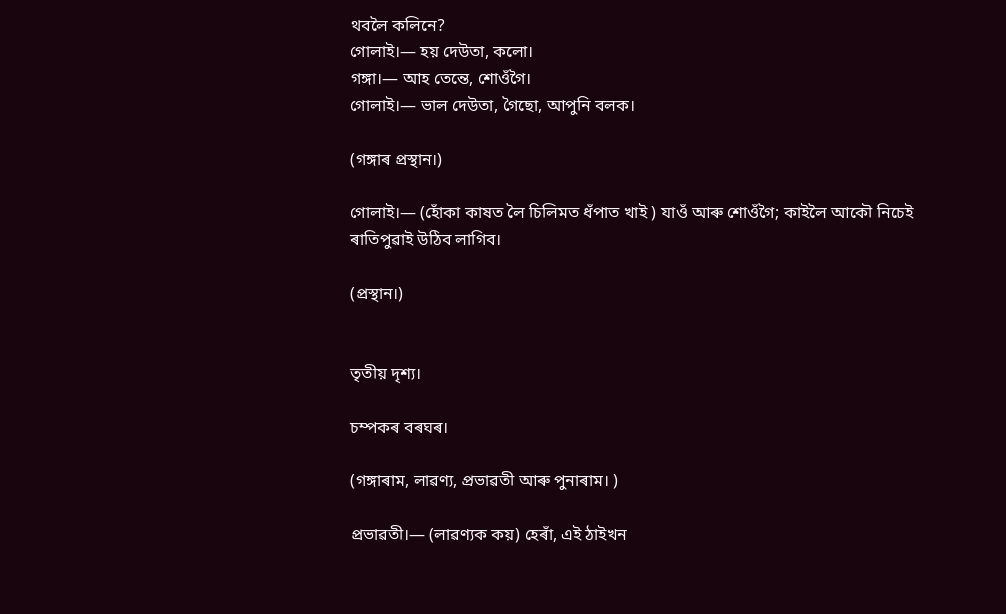থবলৈ কলিনে?
গোলাই।— হয় দেউতা, কলো।
গঙ্গা।— আহ তেন্তে, শোওঁগৈ।
গোলাই।— ভাল দেউতা, গৈছো, আপুনি বলক।

(গঙ্গাৰ প্ৰস্থান।)

গোলাই।— (হোঁকা কাষত লৈ চিলিমত ধঁপাত খাই ) যাওঁ আৰু শোওঁগৈ; কাইলৈ আকৌ নিচেই ৰাতিপুৱাই উঠিব লাগিব।

(প্ৰস্থান।)


তৃতীয় দৃশ্য।

চম্পকৰ বৰঘৰ।

(গঙ্গাৰাম, লাৱণ্য, প্ৰভাৱতী আৰু পুনাৰাম। )

প্ৰভাৱতী।— (লাৱণ্যক কয়) হেৰাঁ, এই ঠাইখন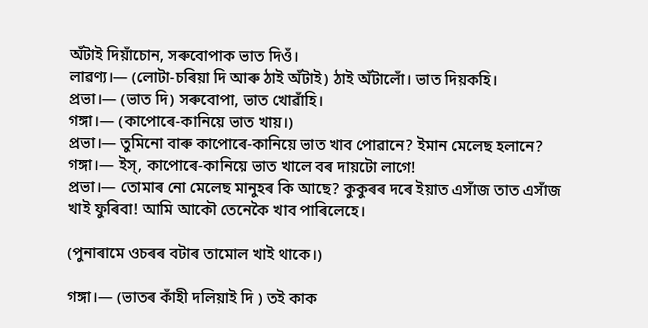অঁটাই দিয়াঁচোন, সৰুবোপাক ভাত দিওঁ।
লাৱণ্য।— (লোটা-চৰিয়া দি আৰু ঠাই অঁটাই) ঠাই অঁটালোঁ। ভাত দিয়কহি।
প্ৰভা।— (ভাত দি) সৰুবোপা, ভাত খোৱাঁহি।
গঙ্গা।— (কাপোৰে-কানিয়ে ভাত খায়।)
প্ৰভা।— তুমিনো বাৰু কাপোৰে-কানিয়ে ভাত খাব পোৱানে? ইমান মেলেছ হলানে?
গঙ্গা।— ইস্, কাপোৰে-কানিয়ে ভাত খালে বৰ দায়টো লাগে!
প্ৰভা।— তোমাৰ নো মেলেছ মানুহৰ কি আছে? কুকুৰৰ দৰে ইয়াত এসাঁজ তাত এসাঁজ খাই ফুৰিবা! আমি আকৌ তেনেকৈ খাব পাৰিলেহে।

(পুনাৰামে ওচৰৰ বটাৰ তামোল খাই থাকে।)

গঙ্গা।— (ভাতৰ কাঁহী দলিয়াই দি ) তই কাক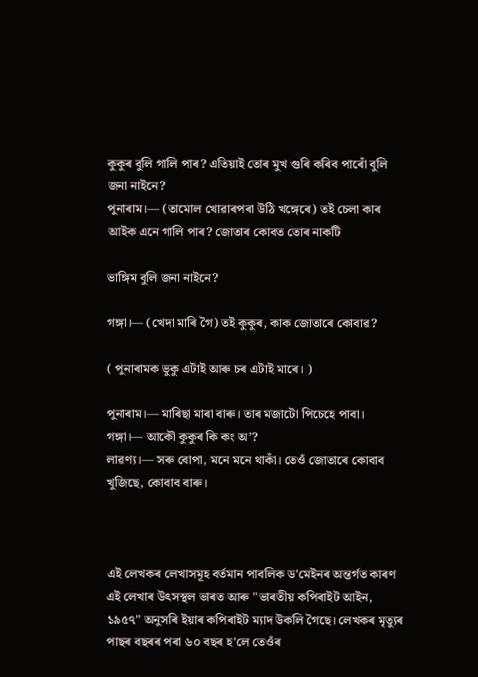কুকুৰ বুলি গালি পাৰ? এতিয়াই তোৰ মুখ গুৰি কৰিব পাৰোঁ বুলি জনা নাইনে?
পুনাৰাম।— (তামোল খোৱাৰপৰা উঠি খঙ্গেৰে) তই চেলা কাৰ
আইক এনে গালি পাৰ? জোতাৰ কোবত তোৰ নাকটি

ভাঙ্গিম বুলি জনা নাইনে?

গঙ্গা।— (খেদা মাৰি গৈ) তই কুকুৰ, কাক জোতাৰে কোবাৱ?

( পুনাৰামক ভুকু এটাই আৰু চৰ এটাই মাৰে। )

পুনাৰাম।— মাৰিছা মাৰা বাৰু। তাৰ মজাটো পিচেহে পাবা।
গঙ্গা।— আকৌ কুকুৰ কি কং অ’?
লাৱণ্য।— সৰু বোপা, মনে মনে থাকাঁ। তেওঁ জোতাৰে কোবাব খুজিছে, কোবাব বাৰু।



এই লেখকৰ লেখাসমূহ বৰ্তমান পাবলিক ড'মেইনৰ অন্তৰ্গত কাৰণ এই লেখাৰ উৎসস্থল ভাৰত আৰু "ভাৰতীয় কপিৰাইট আইন, ১৯৫৭" অনুসৰি ইয়াৰ কপিৰাইট ম্যাদ উকলি গৈছে। লেখকৰ মৃত্যুৰ পাছৰ বছৰৰ পৰা ৬০ বছৰ হ'লে তেওঁৰ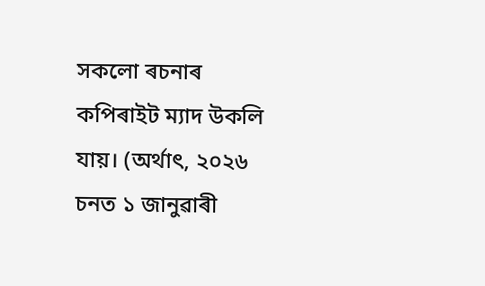সকলো ৰচনাৰ কপিৰাইট ম্যাদ উকলি যায়। (অৰ্থাৎ, ২০২৬ চনত ১ জানুৱাৰী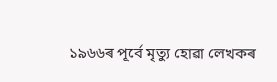১৯৬৬ৰ পূৰ্বে মৃত্যু হোৱা লেখকৰ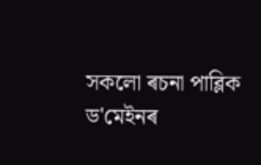সকলো ৰচনা পাব্লিক ড'মেইনৰ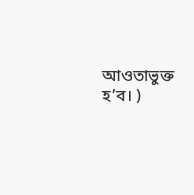আওতাভুক্ত হ’ব। )